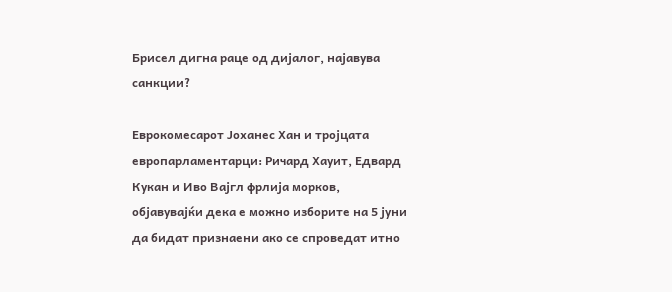Брисел дигна раце од дијалог, најавува санкции?

Еврокомесарот Јоханес Хан и тројцата европарламентарци: Ричард Хауит, Едвард Кукан и Иво Вајгл фрлија морков, објавувајќи дека е можно изборите на 5 јуни да бидат признаени ако се спроведат итно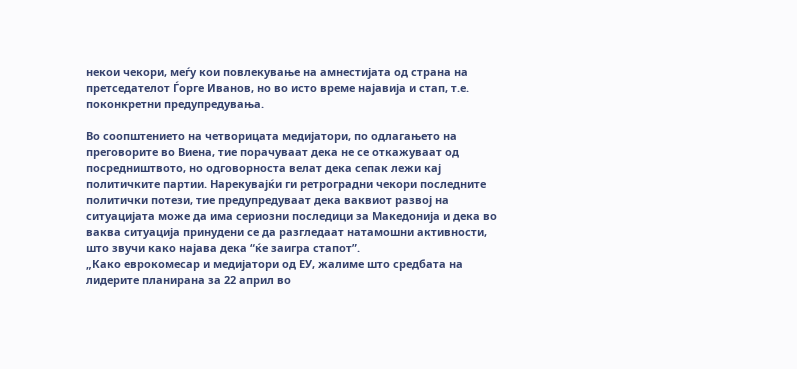некои чекори, меѓу кои повлекување на амнестијата од страна на претседателот Ѓорге Иванов, но во исто време најавија и стап, т.е. поконкретни предупредувања.

Во соопштението на четворицата медијатори, по одлагањето на преговорите во Виена, тие порачуваат дека не се откажуваат од посредништвото, но одговорноста велат дека сепак лежи кај политичките партии. Нарекувајќи ги ретроградни чекори последните политички потези, тие предупредуваат дека ваквиот развој на ситуацијата може да има сериозни последици за Македонија и дека во ваква ситуација принудени се да разгледаат натамошни активности, што звучи како најава дека “ќе заигра стапот”.
„Како еврокомесар и медијатори од ЕУ, жалиме што средбата на лидерите планирана за 22 април во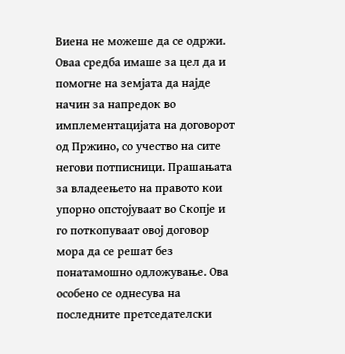Виена не можеше да се одржи. Оваа средба имаше за цел да и помогне на земјата да најде начин за напредок во имплементацијата на договорот од Пржино, со учество на сите негови потписници. Прашањата за владеењето на правото кои упорно опстојуваат во Скопје и го поткопуваат овој договор мора да се решат без понатамошно одложување. Ова особено се однесува на последните претседателски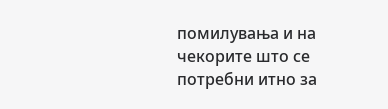помилувања и на чекорите што се потребни итно за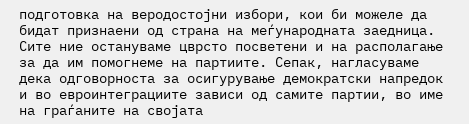подготовка на веродостојни избори, кои би можеле да бидат признаени од страна на меѓународната заедница. Сите ние остануваме цврсто посветени и на располагање за да им помогнеме на партиите. Сепак, нагласуваме дека одговорноста за осигурување демократски напредок и во евроинтеграциите зависи од самите партии, во име на граѓаните на својата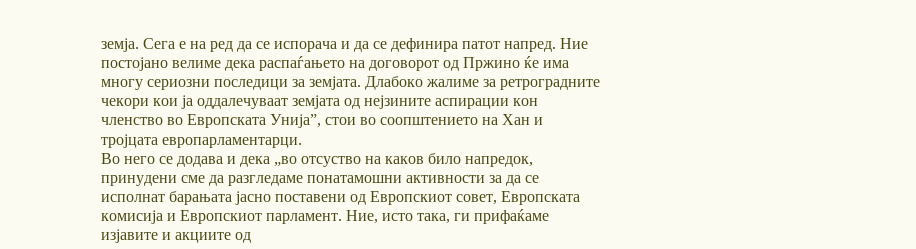земја. Сега е на ред да се испорача и да се дефинира патот напред. Ние постојано велиме дека распаѓањето на договорот од Пржино ќе има многу сериозни последици за земјата. Длабоко жалиме за ретроградните чекори кои ја оддалечуваат земјата од нејзините аспирации кон членство во Европската Унија”, стои во соопштението на Хан и тројцата европарламентарци.
Во него се додава и дека „во отсуство на каков било напредок, принудени сме да разгледаме понатамошни активности за да се исполнат барањата јасно поставени од Европскиот совет, Европската комисија и Европскиот парламент. Ние, исто така, ги прифаќаме изјавите и акциите од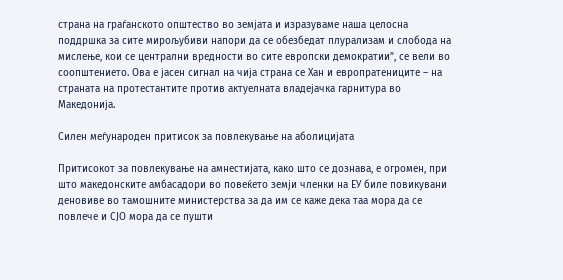страна на граѓанското општество во земјата и изразуваме наша целосна поддршка за сите мирољубиви напори да се обезбедат плурализам и слобода на мислење, кои се централни вредности во сите европски демократии”, се вели во соопштението. Ова е јасен сигнал на чија страна се Хан и европратениците – на страната на протестантите против актуелната владејачка гарнитура во Македонија.

Силен меѓународен притисок за повлекување на аболицијата

Притисокот за повлекување на амнестијата, како што се дознава, е огромен, при што македонските амбасадори во повеќето земји членки на ЕУ биле повикувани деновиве во тамошните министерства за да им се каже дека таа мора да се повлече и СЈО мора да се пушти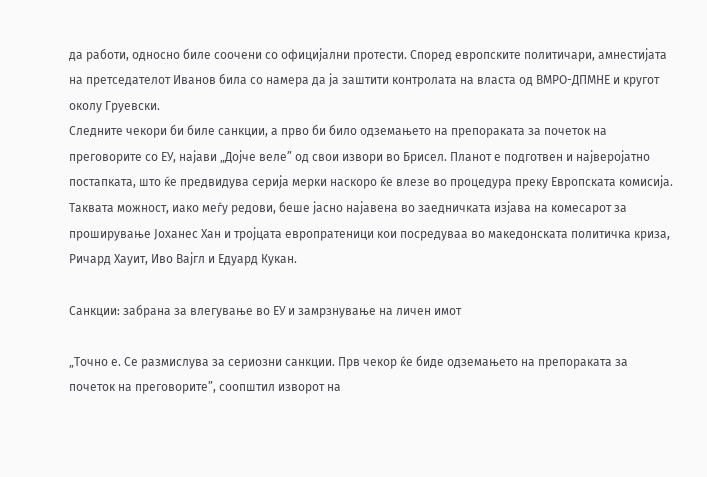да работи, односно биле соочени со официјални протести. Според европските политичари, амнестијата на претседателот Иванов била со намера да ја заштити контролата на власта од ВМРО-ДПМНЕ и кругот околу Груевски.
Следните чекори би биле санкции, а прво би било одземањето на препораката за почеток на преговорите со ЕУ, најави „Дојче веле” од свои извори во Брисел. Планот е подготвен и најверојатно постапката, што ќе предвидува серија мерки наскоро ќе влезе во процедура преку Европската комисија.
Таквата можност, иако меѓу редови, беше јасно најавена во заедничката изјава на комесарот за проширување Јоханес Хан и тројцата европратеници кои посредуваа во македонската политичка криза, Ричард Хауит, Иво Вајгл и Едуард Кукан.

Санкции: забрана за влегување во ЕУ и замрзнување на личен имот

„Точно е. Се размислува за сериозни санкции. Прв чекор ќе биде одземањето на препораката за почеток на преговорите”, соопштил изворот на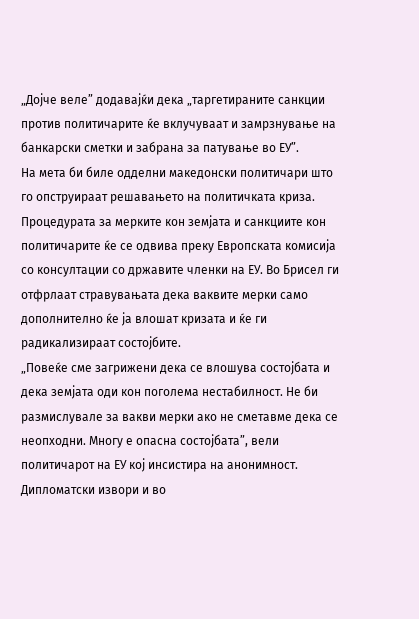„Дојче веле” додавајќи дека „таргетираните санкции против политичарите ќе вклучуваат и замрзнување на банкарски сметки и забрана за патување во ЕУ”.
На мета би биле одделни македонски политичари што го опструираат решавањето на политичката криза.
Процедурата за мерките кон земјата и санкциите кон политичарите ќе се одвива преку Европската комисија со консултации со државите членки на ЕУ. Во Брисел ги отфрлаат стравувањата дека ваквите мерки само дополнително ќе ја влошат кризата и ќе ги радикализираат состојбите.
„Повеќе сме загрижени дека се влошува состојбата и дека земјата оди кон поголема нестабилност. Не би размислувале за вакви мерки ако не сметавме дека се неопходни. Многу е опасна состојбата”, вели политичарот на ЕУ кој инсистира на анонимност. Дипломатски извори и во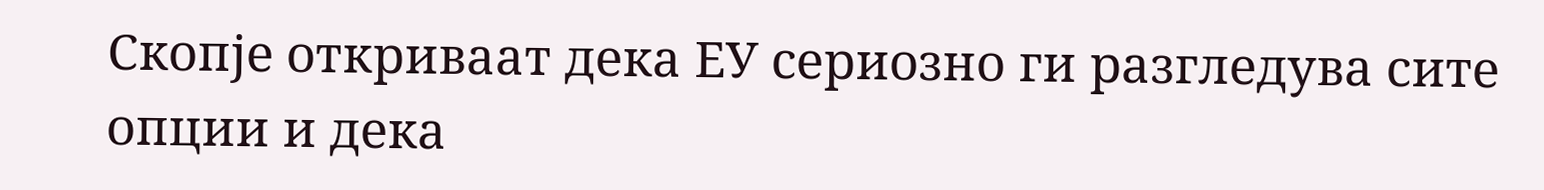Скопје откриваат дека ЕУ сериозно ги разгледува сите опции и дека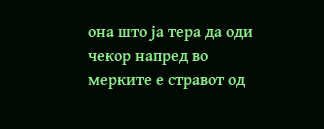она што ја тера да оди чекор напред во мерките е стравот од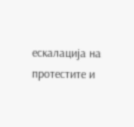ескалација на протестите и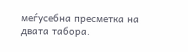меѓусебна пресметка на двата табора.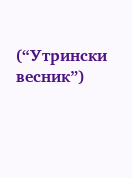(“Утрински весник”)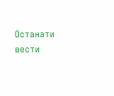Останати вести